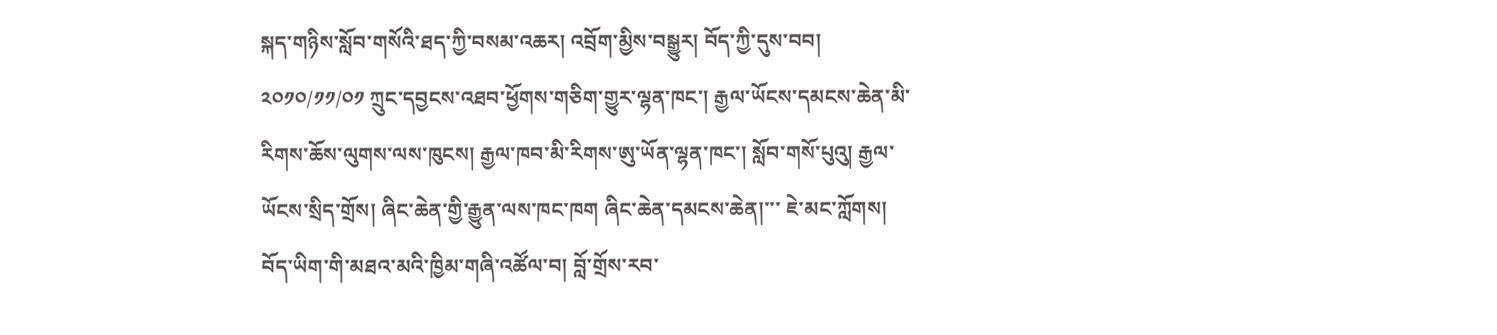སྐད་གཉིས་སློབ་གསོའི་ཐད་ཀྱི་བསམ་འཆར། འབྲོག་མྱིས་བསྒྱུར། བོད་ཀྱི་དུས་བབ། ༢༠༡༠/༡༡/༠༡ ཀྲུང་དབྱངས་འཐབ་ཕྱོགས་གཅིག་གྱུར་ལྷན་ཁང་། རྒྱལ་ཡོངས་དམངས་ཆེན་མི་རིགས་ཆོས་ལུགས་ལས་ཁུངས། རྒྱལ་ཁབ་མི་རིགས་ཨུ་ཡོན་ལྷན་ཁང་། སློབ་གསོ་པུའུ། རྒྱལ་ཡོངས་སྲིད་གྲོས། ཞིང་ཆེན་གྱི་རྒྱུན་ལས་ཁང་ཁག ཞིང་ཆེན་དམངས་ཆེན།་་་ ཇེ་མང་ཀློགས།
བོད་ཡིག་གི་མཐའ་མའི་ཁྱིམ་གཞི་འཚོལ་བ། བློ་གྲོས་རབ་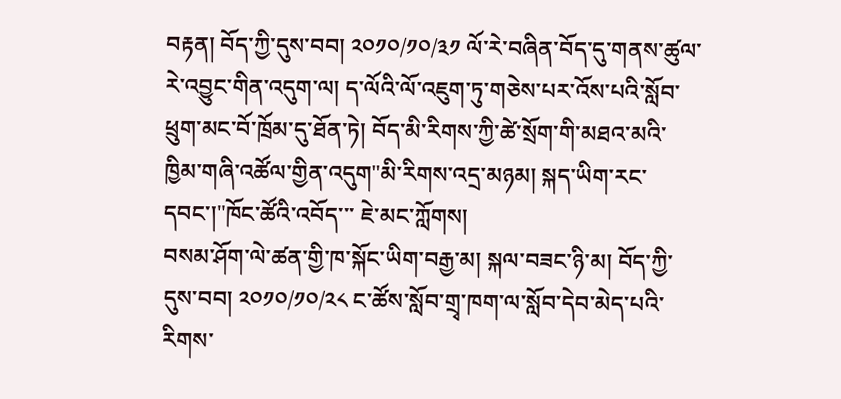བརྟན། བོད་ཀྱི་དུས་བབ། ༢༠༡༠/༡༠/༣༡ ལོ་རེ་བཞིན་བོད་དུ་གནས་ཚུལ་རེ་འབྱུང་གིན་འདུག་ལ། ད་ལོའི་ལོ་འཇུག་ཏུ་གཅེས་པར་འོས་པའི་སློབ་ཕྲུག་མང་བོ་ཁྲོམ་དུ་ཐོན་ཏེ། བོད་མི་རིགས་ཀྱི་ཚེ་སྲོག་གི་མཐའ་མའི་ཁྱིམ་གཞི་འཚོལ་གྱིན་འདུག"མི་རིགས་འདྲ་མཉམ། སྐད་ཡིག་རང་དབང་།"ཁོང་ཚོའི་འབོད་་་ ཇེ་མང་ཀློགས།
བསམ་ཤོག་ལེ་ཚན་གྱི་ཁ་སྐོང་ཡིག་བརྒྱ་མ། སྐལ་བཟང་ཉི་མ། བོད་ཀྱི་དུས་བབ། ༢༠༡༠/༡༠/༢༨ ང་ཚོས་སློབ་གྲྭ་ཁག་ལ་སློབ་དེབ་མེད་པའི་རིགས་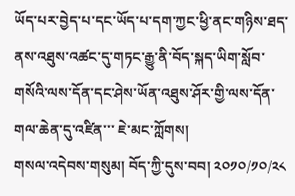ཡོད་པར་བྱེད་པ་དང་ཡོད་པ་དག་ཀྱང་ཕྱི་ནང་གཉིས་ཐད་ནས་འཐུས་འཚང་དུ་གཏང་རྒྱུ་ནི་བོད་སྐད་ཡིག་སློབ་གསོའི་ལས་དོན་དང་ཤེས་ཡོན་འཐུས་ཤོར་གྱི་ལས་དོན་གལ་ཆེན་དུ་འཛིན་་་ ཇེ་མང་ཀློགས།
གསལ་འདེབས་གསུམ། བོད་ཀྱི་དུས་བབ། ༢༠༡༠/༡༠/༢༨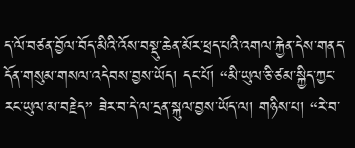ད་ལོ་བཙན་བྱོལ་བོད་མིའི་འོས་བསྡུ་ཆེན་མོར་ཕྲད་པའི་འགལ་རྐྱེན་དེས་གནད་དོན་གསུམ་གསལ་འདེབས་བྱས་ཡོད། དང་པོ། “མི་ཡུལ་ཅི་ཙམ་སྐྱིད་ཀྱང་རང་ཡུལ་མ་བརྗེད” ཟེར་བ་དེ་ལ་དྲན་སྐུལ་བྱས་ཡོད་ལ། གཉིས་པ། “རེ་བ་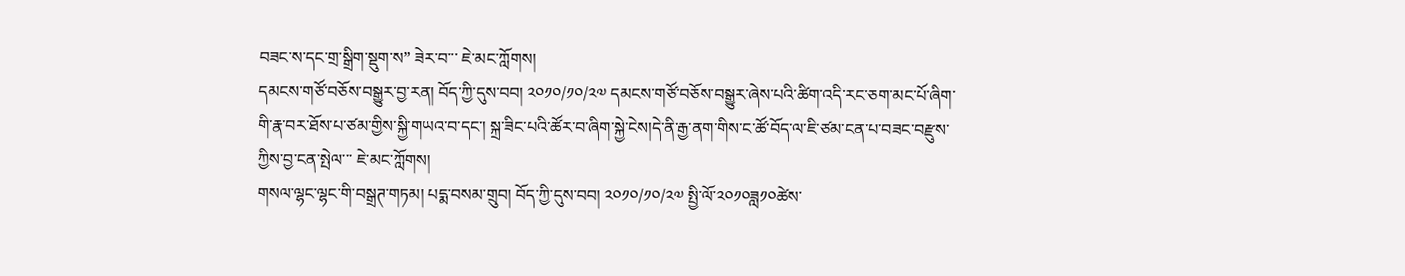བཟང་ས་དང་གྲ་སྒྲིག་སྡུག་ས” ཟེར་བ་་་ ཇེ་མང་ཀློགས།
དམངས་གཙོ་བཅོས་བསྒྱུར་བྱ་རན། བོད་ཀྱི་དུས་བབ། ༢༠༡༠/༡༠/༢༧ དམངས་གཙོ་བཅོས་བསྒྱུར་ཞེས་པའི་ཚིག་འདི་རང་ཅག་མང་པོ་ཞིག་གི་རྣ་བར་ཐོས་པ་ཙམ་གྱིས་སྐྱི་གཡའ་བ་དང་། སྐྲ་ཟིང་པའི་ཚོར་བ་ཞིག་སྐྱེ་ངེས།དེ་ནི་རྒྱ་ནག་གིས་ང་ཚོ་བོད་ལ་ཇི་ཙམ་ངན་པ་བཟང་བརྫུས་ཀྱིས་བྱ་ངན་སྤེལ་་་ ཇེ་མང་ཀློགས།
གསལ་ལྷང་ལྷང་གི་བསྒྲཊ་གཏམ། པདྨ་བསམ་གྲུབ། བོད་ཀྱི་དུས་བབ། ༢༠༡༠/༡༠/༢༧ སྤྱི་ལོ་༢༠༡༠ཟླ༡༠ཚེས་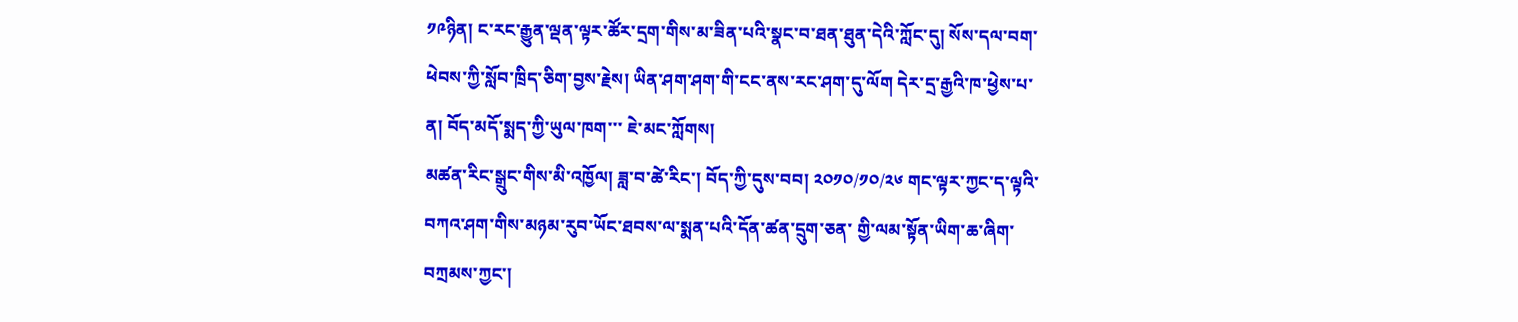༡༩ཉིན། ང་རང་རྒྱུན་ལྡན་ལྟར་ཚོར་དྲག་གིས་མ་ཟིན་པའི་སྣང་བ་ཐན་ཐུན་དེའི་ཀློང་དུ། སོས་དལ་བག་ཕེབས་ཀྱི་སློབ་ཁྲིད་ཅིག་བྱས་རྗེས། ཡིན་ཤག་ཤག་གི་ངང་ནས་རང་ཤག་དུ་ལོག དེར་དྲ་རྒྱའི་ཁ་ཕྱེས་པ་ན། བོད་མདོ་སྨད་ཀྱི་ཡུལ་ཁག་་་ ཇེ་མང་ཀློགས།
མཚན་རིང་སྒྲུང་གིས་མི་འཁྱོལ། ཟླ་བ་ཚེ་རིང་། བོད་ཀྱི་དུས་བབ། ༢༠༡༠/༡༠/༢༦ གང་ལྟར་ཀྱང་ད་ལྟའི་བཀའ་ཤག་གིས་མཉམ་རུབ་ཡོང་ཐབས་ལ་སྨན་པའི་དོན་ཚན་དྲུག་ཅན་ གྱི་ལམ་སྟོན་ཡིག་ཆ་ཞིག་བཀྲམས་ཀྱང་།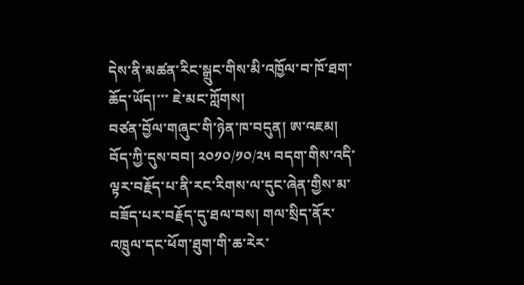དེས་ནི་མཚན་རིང་སྒྲུང་གིས་མི་འཁྱོལ་བ་ཁོ་ཐག་ཆོད་ཡོད།་་་ ཇེ་མང་ཀློགས།
བཙན་བྱོལ་གཞུང་གི་ཉེན་ཁ་བདུན། ཨ་འཇམ། བོད་ཀྱི་དུས་བབ། ༢༠༡༠/༡༠/༢༥ བདག་གིས་འདི་ལྟར་བརྗོད་པ་ནི་རང་རིགས་ལ་དུང་ཞེན་གྱིས་མ་བཟོད་པར་བརྗོད་དུ་ཐལ་བས། གལ་སྲིད་ནོར་འཁྲུལ་དང་ཕོག་ཐུག་གི་ཆ་རེར་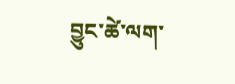བྱུང་ཚེ་ལག་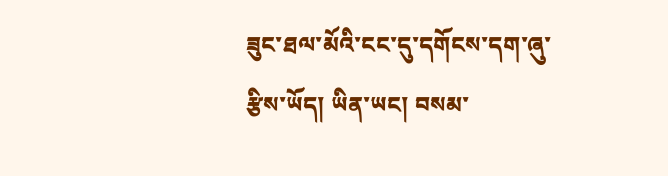ཟུང་ཐལ་མོའི་ངང་དུ་དགོངས་དག་ཞུ་རྩིས་ཡོད། ཡིན་ཡང། བསམ་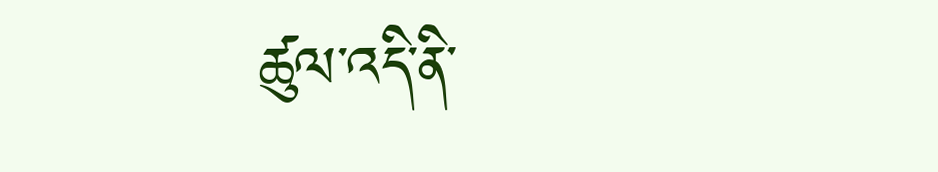ཚུལ་འདི་ནི་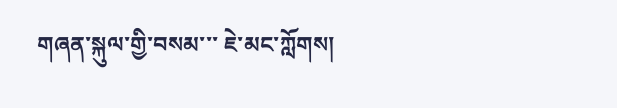གཞན་སྐུལ་གྱི་བསམ་་་ ཇེ་མང་ཀློགས།